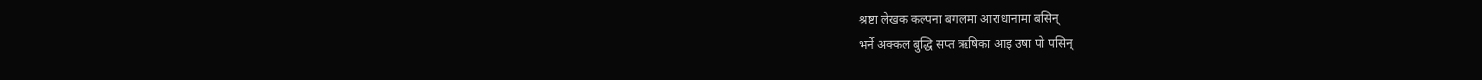श्रष्टा लेखक कल्पना बगलमा आराधानामा बसिन्
भर्ने अक्कल बुद्धि सप्त ऋषिका आइ उषा पो पसिन्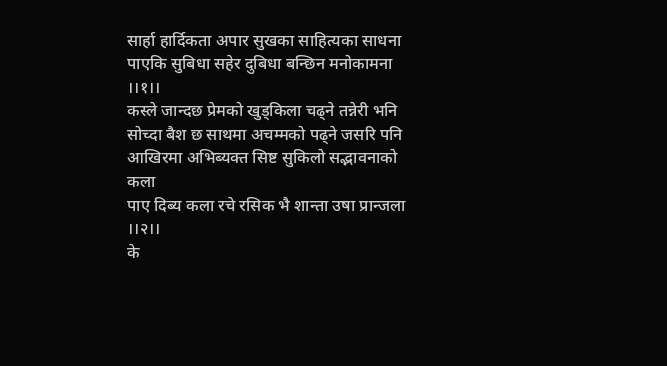सार्हा हार्दिकता अपार सुखका साहित्यका साधना
पाएकि सुबिधा सहेर दुबिधा बन्छिन मनोकामना
।।१।।
कस्ले जान्दछ प्रेमको खुड्किला चढ्ने तन्नेरी भनि
सोच्दा बैश छ साथमा अचम्मको पढ्ने जसरि पनि
आखिरमा अभिब्यक्त सिष्ट सुकिलो सद्भावनाको कला
पाए दिब्य कला रचे रसिक भै शान्ता उषा प्रान्जला
।।२।।
के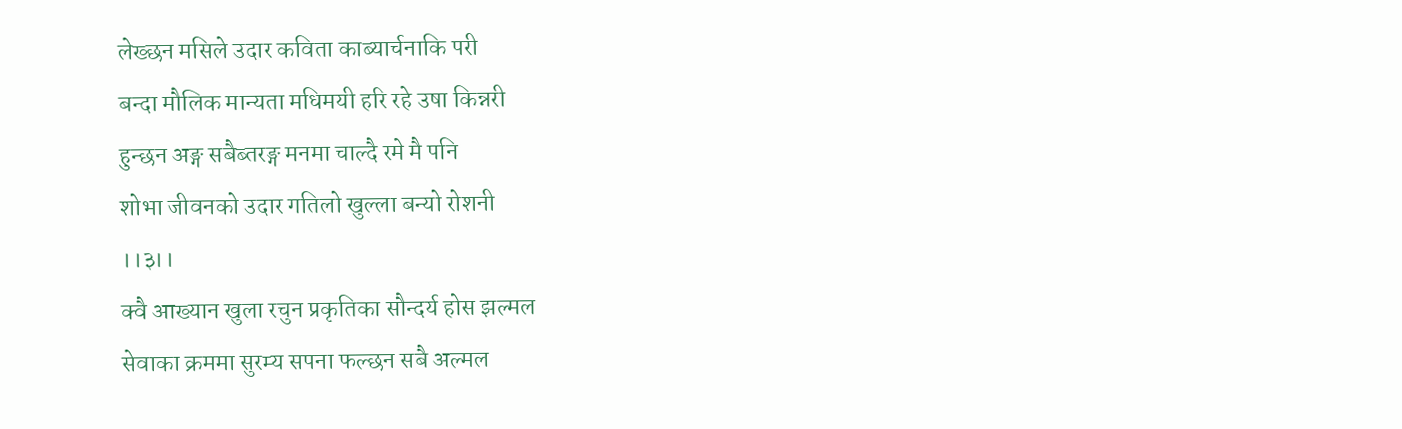लेख्छन मसिले उदार कविता काब्यार्चनाकि परी
बन्दा मौलिक मान्यता मधिमयी हरि रहे उषा किन्नरी
हुन्छन अङ्ग सबैब्तरङ्ग मनमा चाल्दै रमे मै पनि
शोभा जीवनको उदार गतिलो खुल्ला बन्यो रोशनी
।।३।।
क्वै आख्यान खुला रचुन प्रकृतिका सौन्दर्य होस झल्मल
सेवाका क्रममा सुरम्य सपना फल्छन सबै अल्मल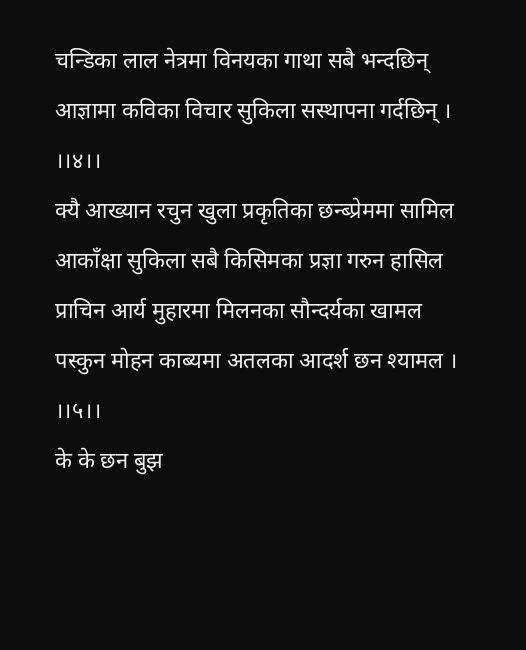चन्डिका लाल नेत्रमा विनयका गाथा सबै भन्दछिन्
आज्ञामा कविका विचार सुकिला सस्थापना गर्दछिन् ।
।।४।।
क्यै आख्यान रचुन खुला प्रकृतिका छन्ब्प्रेममा सामिल
आकाँक्षा सुकिला सबै किसिमका प्रज्ञा गरुन हासिल
प्राचिन आर्य मुहारमा मिलनका सौन्दर्यका खामल
पस्कुन मोहन काब्यमा अतलका आदर्श छन श्यामल ।
।।५।।
के के छन बुझ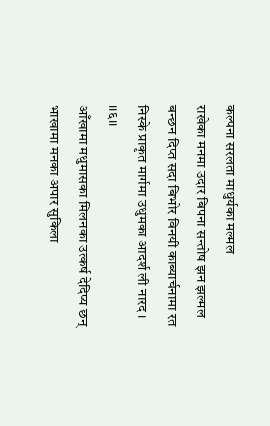कल्पना सरलता माधुर्यका मल्मल
राखेका मनमा उदार बिपना सन्तोष झन झल्मल
बन्छन दिप्त सदा बिभोर विनयी काब्यार्चनामा रत
निस्के प्राकृत मार्गमा उधुमका आदर्श ली नारद ।
।।६।।
आँखामा मधुमासका मिलनका उत्कर्ष देदिप्य छन्
भाखामा मनका अपार सुकिला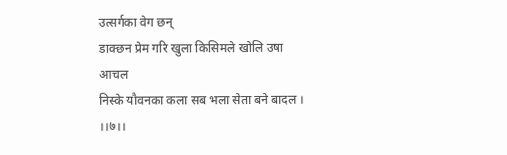उत्सर्गका वेग छन्
डाक्छन प्रेम गरि खुला किसिमले खोलि उषा आचल
निस्के यौवनका कला सब भला सेता बने बादल ।
।।७।।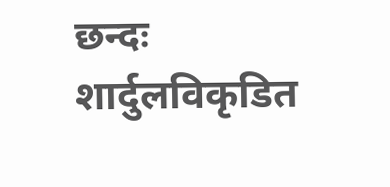छन्दः शार्दुलविकृडित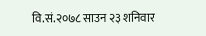वि.सं.२०७८ साउन २३ शनिवार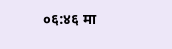०६:४६ मा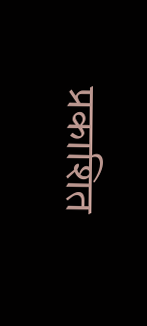प्रकाशित